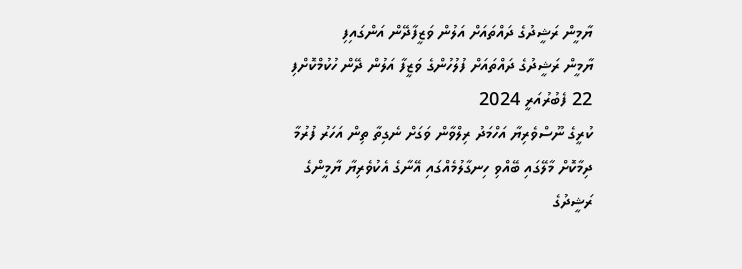ޔާމީން ރަޝީދުގެ ދައްތައަށް އަލުން ވަޒީފާދޭން އަންގައިފި
ޔާމީން ރަޝީދުގެ ދައްތައަށް ފުލުހުންގެ ވަޒީފާ އަލުން ދޭން ހުކުމްކޮށްފި
22 ފެބުރުއަރީ 2024
ކުރީގެ ނޫސްވެރިޔާ އަހްމަދު ރިލްވާން ވަގަށް ނެގިތާ ތިން އަހަރު ފުރުމާ ދިމާކޮށް މާލޭގައި ބޭއްވި ހިނގާލުމެއްގައި އޭނާގެ އެކުވެރިޔާ ޔާމީންގެ ރަޝީދުގެ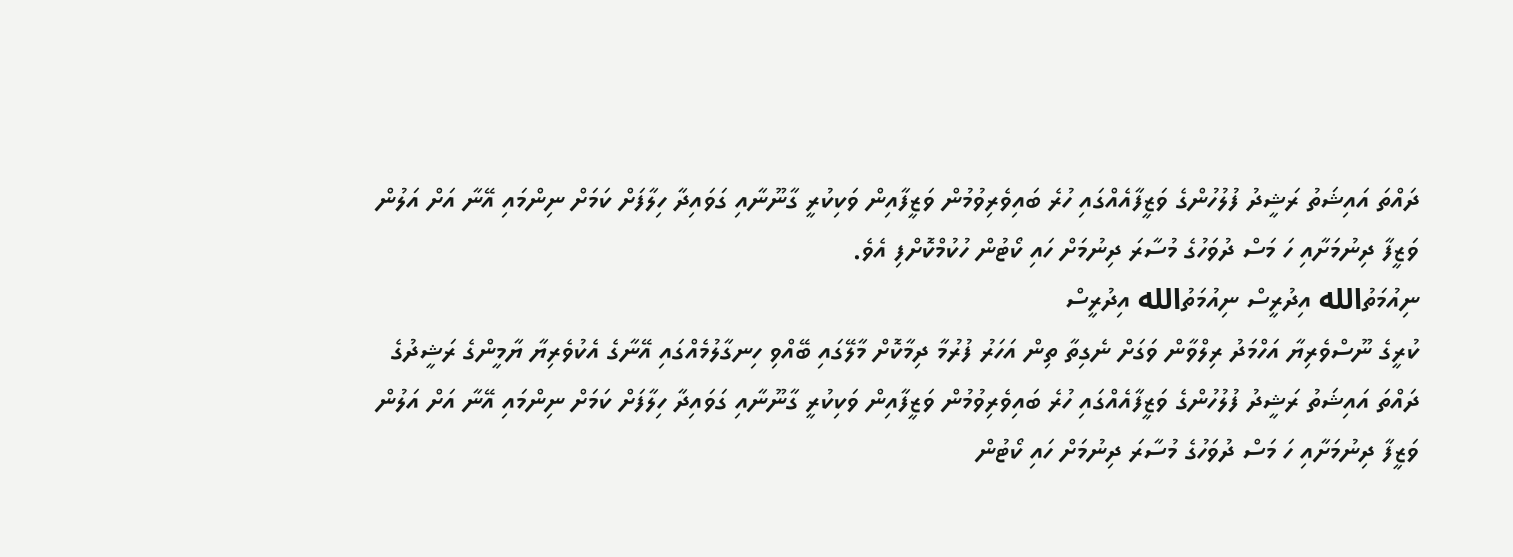ދައްތަ އައިޝަތު ރަޝީދު ފުލުހުންގެ ވަޒީފާއެއްގައި ހުރެ ބައިވެރިވުމުން ވަޒީފާއިން ވަކިކުރީ ގާނޫނާއި ގަވައިދާ ހިލާފަށް ކަމަށް ނިންމައި އޭނާ އަށް އަލުން ވަޒީފާ ދިނުމަށާއި ހަ މަސް ދުވަހުގެ މުސާރަ ދިނުމަށް ހައި ކޯޓުން ހުކުމްކޮށްފި އެވެ.
ނިއުމަތުالله އިދުރީސް ނިއުމަތުالله އިދުރީސް
ކުރީގެ ނޫސްވެރިޔާ އަހްމަދު ރިލްވާން ވަގަށް ނެގިތާ ތިން އަހަރު ފުރުމާ ދިމާކޮށް މާލޭގައި ބޭއްވި ހިނގާލުމެއްގައި އޭނާގެ އެކުވެރިޔާ ޔާމީންގެ ރަޝީދުގެ ދައްތަ އައިޝަތު ރަޝީދު ފުލުހުންގެ ވަޒީފާއެއްގައި ހުރެ ބައިވެރިވުމުން ވަޒީފާއިން ވަކިކުރީ ގާނޫނާއި ގަވައިދާ ހިލާފަށް ކަމަށް ނިންމައި އޭނާ އަށް އަލުން ވަޒީފާ ދިނުމަށާއި ހަ މަސް ދުވަހުގެ މުސާރަ ދިނުމަށް ހައި ކޯޓުން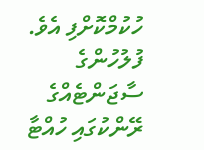ހުކުމްކޮށްފި އެވެ.
ފުލުހުންގެ ސާޖަންޓެއްގެ ރޭންކުގައި ހުއްޓާ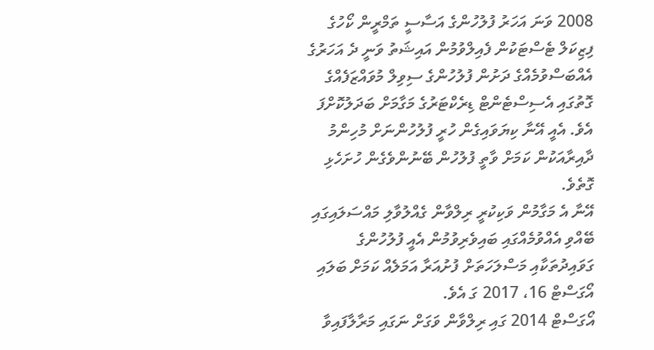2008 ވަނަ އަހަރު ފުލުހުންގެ އަސާސީ ތަމްރީން ކޯހުގެ ފިޒިކަލް ޓެސްޓަކުން ފެއިލްވުމުން އައިޝަތު ވަނީ ދެ އަހަރުގެ އެއްބަސްވުމެއްގެ ދަށުން ފުލުހުންގެ ސިވިލް މުވައްޒަފެއްގެ ގޮތުގައި އެސިސްޓެންޓް ޑިރެކްޓަރުގެ މަގާމަށް ބަދަލުކޮށްފަ އެވެ. އެއީ އޭނާ ކިޔަވައިގެން ހުރީ ފުލުހުންނަށް މުހިންމު ދާއިރާއަކުން ކަމަށް ވާތީ ފުލުހުން ބޭނުންވެގެން ހުށަހެޅި ގޮތެވެ.
އޭނާ އެ މަގާމުން ވަކިކުރީ ރިލްވާން ގެއްލުވާލި މައްސަލައިގައި ބޭއްވި އެއްވުމެއްގައި ބައިވެރިވުމުން އެއީ ފުލުހުންގެ ގަވައިދުތަކާއި މަސްލަހަތަށް ފުށުއަރާ އަމަލެއް ކަމަށް ބަލައި އޯގަސްޓް 16، 2017 ގަ އެވެ.
އޯގަސްޓް 2014 ގައި ރިލްވާން ވަގަށް ނަގައި މަރާލާފައިވާ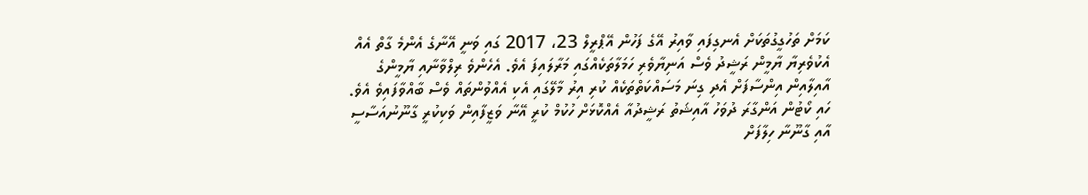ކަމަށް ތަހުގީގުތަކަށް އެނގިފައި ވާއިރު އޭގެ ފަހުން އޭޕްރީލް 23، 2017 ގައި ވަނީ އޭނާގެ އެންމެ ގާތް އެއް އެކުވެރިޔާ ޔާމީން ރަޝީދު ވެސް އަނިޔާވެރި ހަމަލާތަކެއްގައި މަރާލައިފަ އެވެ. އެހެންވެ ރިލްވާނާއި ޔާމީންގެ އާއިލާއިން އިންސާފަށް އެދި ގިނަ މަސައްކަތްތަކެއް ކުރި އިރު މާލޭގައި އެކި އެއްވުންތައް ވެސް ބާއްވާފައިވެ އެވެ.
ހައި ކޯޓުން އަންގާރަ ދުވަހު އާއިޝަތު ރަޝީދުއާ އެއްކޮޅަށް ހުކުމް ކުރީ އޭނާ ވަޒީފާއިން ވަކިކުރީ ގާނޫނުއަސާސީ އާއި ގާނޫނާ ހިލާފަށް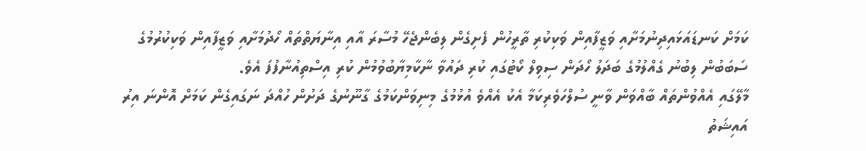ކަމަށް ކަނޑައަޅައިދިނުމަށާއި ވަޒީފާއިން ވަކިކުރި ތާރީހުން ފެށިގެން ލިބެންޖެހޭ މުސާރަ އާއި އިނާޔަތްތައް ހޯދުމަށާއި ވަޒީފާއިން ވަކިކުރުމުގެ ސަބަބުން ލިބުނު ގެއްލުމުގެ ބަދަލު ހޯދަން ސިވިލް ކޯޓުގައި ކުރި ދައުވާ ނާކާމިޔާބުވުމުން ކުރި އިސްތިއުނާފުފަ އެވެ.
މާލޭގައި އެއްވުންތައް ބާއްވަން ވާނީ ސުލްހަވެރިކަމާ އެކު އެއްވެ އުޅުމުގެ މިނިވަންކަމުގެ ގާނޫނުގެ ދަށުން ހުއްދަ ނަގައިގެން ކަމަށް އޮންނަ އިރު އައިޝަތު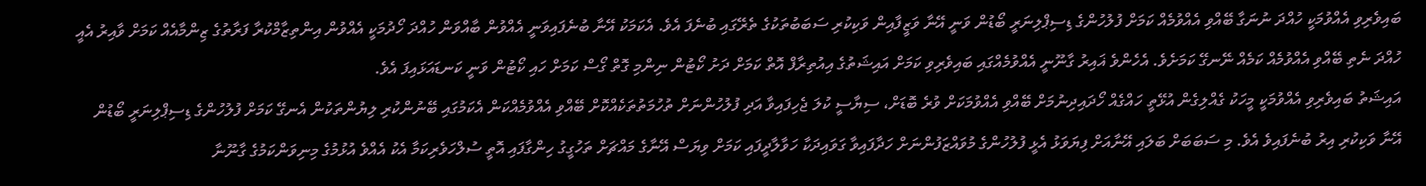ބައިވެރިވި އެއްވުމަކީ ހުއްދަ ނުނަގާ ބޭއްވި އެއްވުމެއް ކަމަށް ފުލުހުންގެ ޑިސިޕްލިނަރީ ބޯޑުން ވަނީ އޭނާ ވަޒީފާއިން ވަކިކުރި ސަބަބުތަކުގެ ތެރޭގައި ބުނެފަ އެވެ. އެކަމަކު އޭނާ ބުނެފައިވަނީ އެއްވުން ބާއްވަން ހުއްދަ ހޯދުމަކީ އެއްވުން އިންތިޒާމްކުރާ ފަރާތުގެ ޒިންމާއެއް ކަމަށް ވާއިރު އެއީ ހުއްދަ ނެތި ބޭއްވި އެއްވުމެއް ކަމެއް ނޭނގޭ ކަމަށެވެ. އެހެންވެ ޣައިރު ގާނޫނީ އެއްވުމެއްގައި ބައިވެރިވި ކަމަށް އައިޝަތުގެ އިއުތިރާފް އޮތް ކަމަށް ދަށު ކޯޓުން ނިންމި ގޮތް ގޯސް ކަމަށް ހައި ކޯޓުން ވަނީ ކަނޑައަޅައިފަ އެވެ.
އައިޝަތު ބައިވެރިވި އެއްވުމަކީ މީހަކު ގެއްލިގެން އުޅޭތީ ހައްގެއް ހޯދައިދިނުމަށް ބޭއްވި އެއްވުމަކަށް ވުރެ ބޮޑަށް، ސިޔާސީ ކުލަ ޖެހިފައިވާ އަދި ފުލުހުންނަށް ތުހުމަތުތަކެއްކޮށް ބޭއްވި އެއްވުމެއްކަން އެކަމުގައި ބޭނުންކުރި ލިޔުންތަކުން އެނގޭ ކަމަށް ފުލުހުންގެ ޑިސިޕްލިނަރީ ބޯޑުން އޭނާ ވަކިކުރި އިރު ބުނެފައިވެ އެވެ. މި ސަބަބަށް ބަލައި އޭނާއަށް ފިޔަވަޅު އެޅީ ފުލުހުންގެ މުވައްޒަފުންނަށް ހަދާފައިވާ ގަވައިދަކާ ހަވާލާދީފައި ކަމަށް ވިޔަސް އޭނާގެ މައްޗަށް ތަހުގީގު ހިންގާފައި އޮތީ ސުލްހަވެރިކަމާ އެކު އެއްވެ އުޅުމުގެ މިނިވަންކަމުގެ ގާނޫނާ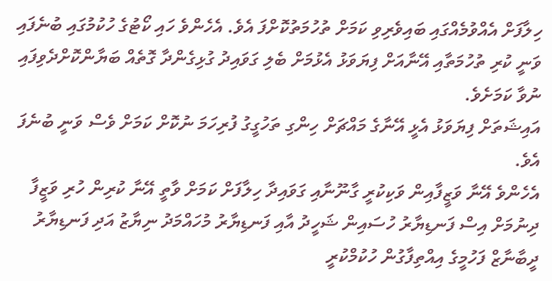ހިލާފަށް އެއްވުމެއްގައި ބައިވެރިވި ކަމަށް ތުހުމަތުކޮށްފަ އެވެ. އެހެންވެ ހައި ކޯޓުގެ ހުކުމުގައި ބުނެފައި ވަނީ ކުރި ތުހުމަތާއި އޭނާއަށް ފިޔަވަޅު އެޅުމަށް ބެލި ގަވައިދު ގުޅިގެންދާ ގޮތެއް ބަޔާންކޮށްދެވިފައި ނުވާ ކަމަށެވެ.
އައިޝަތަށް ފިޔަވަޅު އެޅީ އޭނާގެ މައްޗަށް ހިންގި ތަހުގީގު ފުރިހަމަ ނުކޮށް ކަމަށް ވެސް ވަނީ ބުނެފަ އެވެ.
އެހެންވެ އޭނާ ވަޒީފާއިން ވަކިކުރީ ގާނޫނާއި ގަވައިދާ ހިލާފަށް ކަމަށް ވާތީ އޭނާ ކުރިން ހުރި ވަޒީފާ ދިނުމަށް އިސް ފަނޑިޔާރު ހުސައިން ޝަހީދު އާއި ފަނޑިޔާރު މުހައްމަދު ނިޔާޒު އަދި ފަނޑިޔާރު ދީބާނާޒް ފަހުމީގެ އިއްތިފާގުން ހުކުމްކުރީ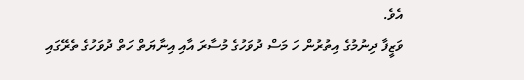އެވެ.
ވަޒީފާ ދިނުމުގެ އިތުރުން ހަ މަސް ދުވަހުގެ މުސާރަ އާއި އިނާޔަތް ހަތް ދުވަހުގެ ތެރޭގައި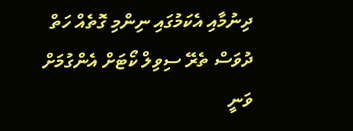ދިނުމާއި އެކަމުގައި ނިންމި ގޮތެއް ހަތް ދުވަސް ތެރޭ ސިވިލް ކޯޓަށް އެންގުމަށް ވަނީ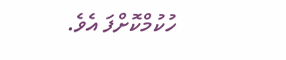ހުކުމްކޮށްފަ އެވެ.